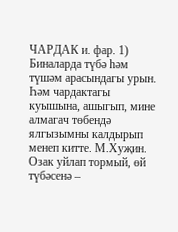ЧАРДАК и. фар. 1) Биналарда түбә һәм түшәм арасындагы урын. Һәм чардактагы куышына, ашыгып, мине алмагач төбендә ялгызымны калдырып менеп китте. М.Хуҗин. Озак уйлап тормый, өй түбәсенә –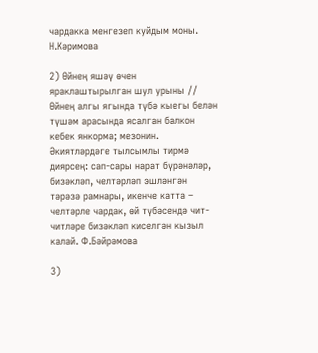чардакка менгезеп куйдым моны. Н.Кәримова

2) Өйнең яшәү өчен яраклаштырылган шул урыны // Өйнең алгы ягында түбә кыегы белән түшәм арасында ясалган балкон кебек янкорма; мезонин. Әкиятләрдәге тылсымлы тирмә диярсең: сап-сары нарат бүрәнәләр, бизәкләп, челтәрләп эшләнгән тәрәзә рамнары, икенче катта – челтәрле чардак, өй түбәсендә чит-читләре бизәкләп киселгән кызыл калай. Ф.Бәйрәмова

3)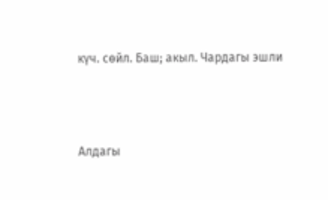күч. сөйл. Баш; акыл. Чардагы эшли



Алдагы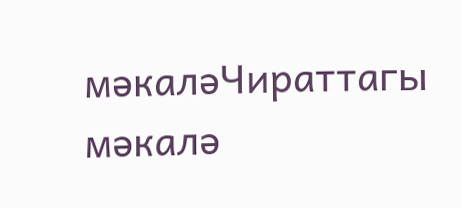мәкаләЧираттагы мәкалә